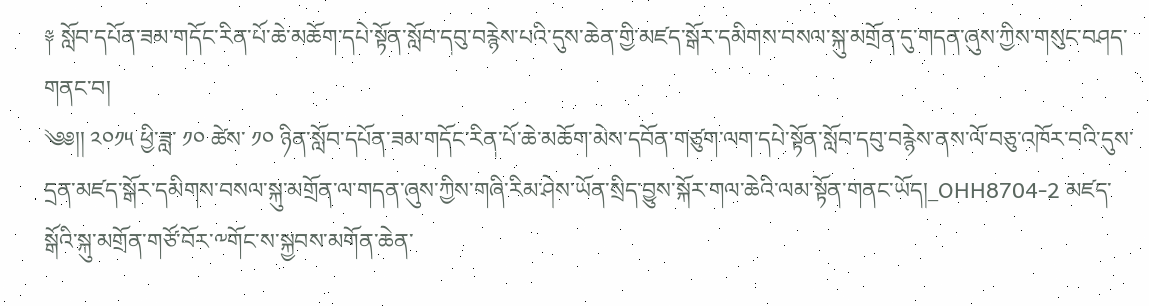༈ སློབ་དཔོན་ཟམ་གདོང་རིན་པོ་ཆེ་མཆོག་དཔེ་སྟོན་སློབ་དབུ་བརྙེས་པའི་དུས་ཆེན་གྱི་མཛད་སྒོར་དམིགས་བསལ་སྐུ་མགྲོན་དུ་གདན་ཞུས་ཀྱིས་གསུང་བཤད་གནང་བ།
༄༅།། ༢༠༡༥ ཕྱི་ཟླ་ ༡༠ ཚེས་ ༡༠ ཉིན་སློབ་དཔོན་ཟམ་གདོང་རིན་པོ་ཆེ་མཆོག་མེས་དབོན་གཙུག་ལག་དཔེ་སྟོན་སློབ་དབུ་བརྙེས་ནས་ལོ་བཅུ་འཁོར་བའི་དུས་དྲན་མཛད་སྒོར་དམིགས་བསལ་སྐུ་མགྲོན་ལ་གདན་ཞུས་ཀྱིས་གཞི་རིམ་ཤེས་ཡོན་སྲིད་བྱུས་སྐོར་གལ་ཆེའི་ལམ་སྟོན་གནང་ཡོད།_OHH8704-2 མཛད་སྒོའི་སྐུ་མགྲོན་གཙོ་བོར་༸གོང་ས་སྐྱབས་མགོན་ཆེན་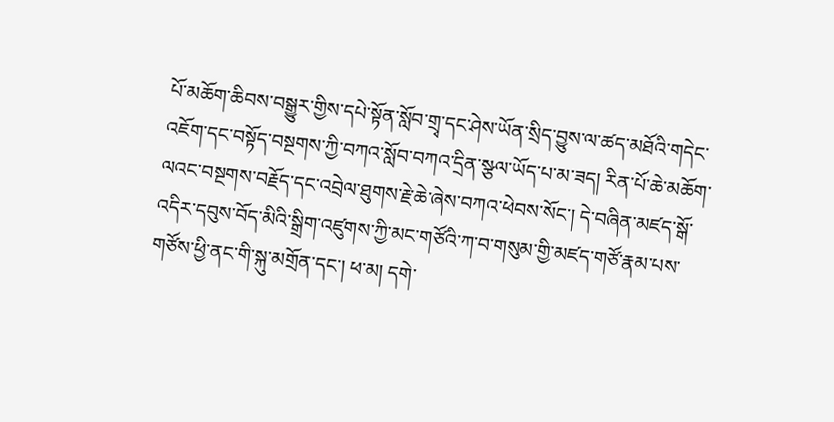པོ་མཆོག་ཆིབས་བསྒྱུར་གྱིས་དཔེ་སྟོན་སློབ་གྲྭ་དང་ཤེས་ཡོན་སྲིད་བྱུས་ལ་ཚད་མཐོའི་གདེང་འཇོག་དང་བསྟོད་བསྔགས་ཀྱི་བཀའ་སློབ་བཀའ་དྲིན་སྩལ་ཡོད་པ་མ་ཟད། ཪིན་པོ་ཆེ་མཆོག་ལའང་བསྔགས་བརྗོད་དང་འབྲེལ་ཐུགས་རྗེ་ཆེ་ཞེས་བཀའ་ཕེབས་སོང་། དེ་བཞིན་མཛད་སྒོ་འདིར་དབུས་བོད་མིའི་སྒྲིག་འཛུགས་ཀྱི་མང་གཙོའི་ཀ་བ་གསུམ་གྱི་མཛད་གཙོ་རྣམ་པས་གཙོས་ཕྱི་ནང་གི་སྐུ་མགྲོན་དང་། ཕ་མ། དགེ་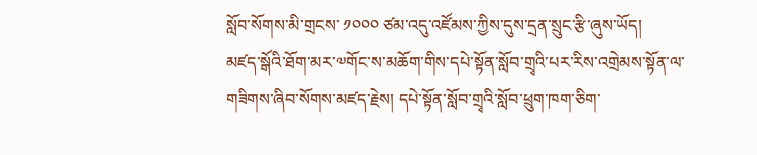སློབ་སོགས་མི་གྲངས་ ༡༠༠༠ ཙམ་འདུ་འཛོམས་ཀྱིས་དུས་དྲན་སྲུང་རྩི་ཞུས་ཡོད།
མཛད་སྒོའི་ཐོག་མར་༧གོང་ས་མཆོག་གིས་དཔེ་སྟོན་སློབ་གྲྭའི་པར་རིས་འགྲེམས་སྟོན་ལ་གཟིགས་ཞིབ་སོགས་མཛད་རྗེས། དཔེ་སྟོན་སློབ་གྲྭའི་སློབ་ཕྲུག་ཁག་ཅིག་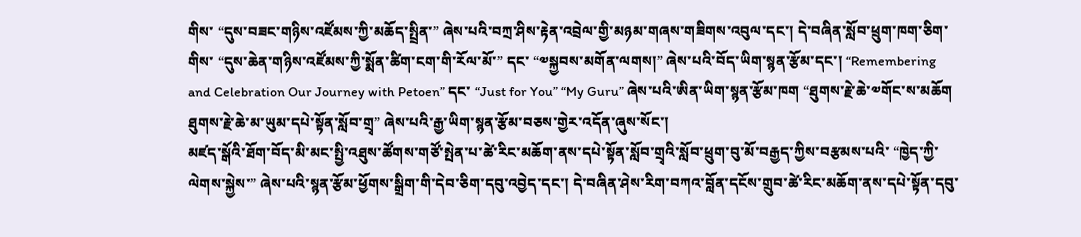གིས་ “དུས་བཟང་གཉིས་འཛོམས་ཀྱི་མཆོད་སྤྲིན་” ཞེས་པའི་བཀྲ་ཤིས་རྟེན་འབྲེལ་གྱི་མཉམ་གཞས་གཟིགས་འབུལ་དང་། དེ་བཞིན་སློབ་ཕྲུག་ཁག་ཅིག་གིས་ “དུས་ཆེན་གཉིས་འཛོམས་ཀྱི་སྨོན་ཚིག་ངག་གི་རོལ་མོ་” དང་ “༧སྐྱབས་མགོན་ལགས།” ཞེས་པའི་བོད་ཡིག་སྙན་རྩོམ་དང་། “Remembering and Celebration Our Journey with Petoen” དང་ “Just for You” “My Guru” ཞེས་པའི་ཨིན་ཡིག་སྙན་རྩོམ་ཁག “ཐུགས་རྗེ་ཆེ་༧གོང་ས་མཆོག ཐུགས་རྗེ་ཆེ་མ་ཡུམ་དཔེ་སྟོན་སློབ་གྲྭ” ཞེས་པའི་རྒྱ་ཡིག་སྙན་རྩོམ་བཅས་གྱེར་འདོན་ཞུས་སོང་།
མཛད་སྒོའི་ཐོག་བོད་མི་མང་སྤྱི་འཐུས་ཚོགས་གཙོ་སྤེན་པ་ཚེ་རིང་མཆོག་ནས་དཔེ་སྟོན་སློབ་གྲྭའི་སློབ་ཕྲུག་བུ་མོ་བརྒྱད་ཀྱིས་བརྩམས་པའི་ “ཁྱེད་ཀྱི་ལེགས་སྐྱེས་” ཞེས་པའི་སྙན་རྩོམ་ཕྱོགས་སྒྲིག་གི་དེབ་ཅིག་དབུ་འབྱེད་དང་། དེ་བཞིན་ཤེས་རིག་བཀའ་བློན་དངོས་གྲུབ་ཚེ་རིང་མཆོག་ནས་དཔེ་སྟོན་དབུ་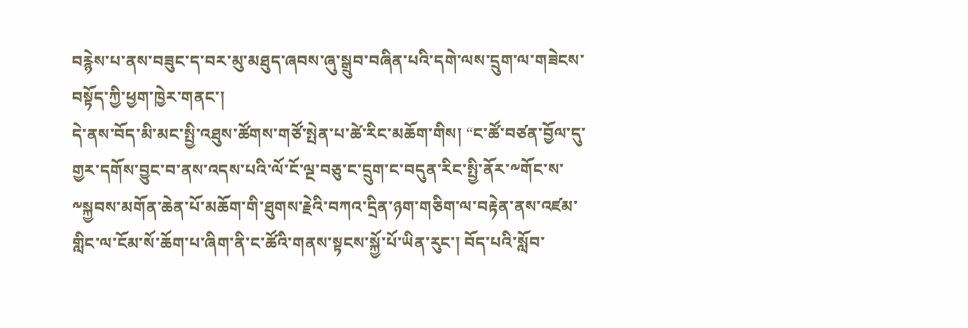བརྙེས་པ་ནས་བཟུང་ད་བར་མུ་མཐུད་ཞབས་ཞུ་སྒྲུབ་བཞིན་པའི་དགེ་ལས་དྲུག་ལ་གཟེངས་བསྟོད་ཀྱི་ཕྱག་ཁྱེར་གནང་།
དེ་ནས་བོད་མི་མང་སྤྱི་འཐུས་ཚོགས་གཙོ་སྤེན་པ་ཚེ་རིང་མཆོག་གིས། “ང་ཚོ་བཙན་བྱོལ་དུ་གྱར་དགོས་བྱུང་བ་ནས་འདས་པའི་ལོ་ངོ་ལྔ་བཅུ་ང་དྲུག་ང་བདུན་རིང་སྤྱི་ནོར་༸གོང་ས་༸སྐྱབས་མགོན་ཆེན་པོ་མཆོག་གི་ཐུགས་རྗེའི་བཀའ་དྲིན་ཉག་གཅིག་ལ་བརྟེན་ནས་འཛམ་གླིང་ལ་ངོམ་སོ་ཆོག་པ་ཞིག་ནི་ང་ཚོའི་གནས་སྟངས་སྐྱོ་པོ་ཡིན་རུང་། བོད་པའི་སློབ་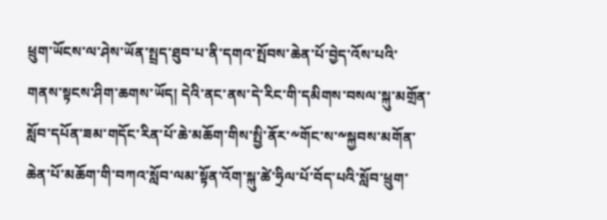ཕྲུག་ཡོངས་ལ་ཤེས་ཡོན་སྤྲད་ཐུབ་པ་ནི་དགའ་སྤོབས་ཆེན་པོ་བྱེད་འོས་པའི་གནས་སྟངས་ཤིག་ཆགས་ཡོད། དེའི་ནང་ནས་དེ་རིང་གི་དམིགས་བསལ་སྐུ་མགྲོན་སློབ་དཔོན་ཟམ་གདོང་རིན་པོ་ཆེ་མཆོག་གིས་སྤྱི་ནོར་༸གོང་ས་༸སྐྱབས་མགོན་ཆེན་པོ་མཆོག་གི་བཀའ་སློབ་ལམ་སྟོན་འོག་སྐུ་ཚེ་ཧྲིལ་པོ་བོད་པའི་སློབ་ཕྲུག་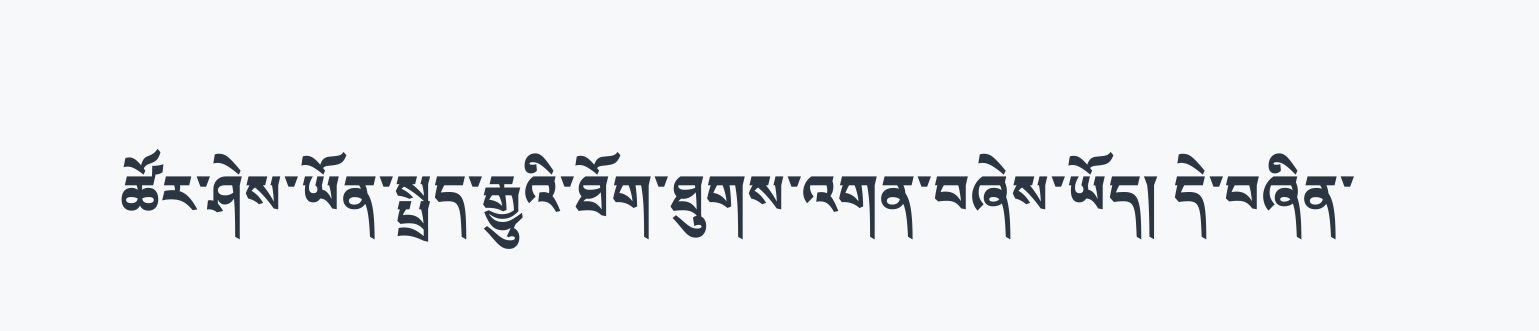ཚོར་ཤེས་ཡོན་སྤྲད་རྒྱུའི་ཐོག་ཐུགས་འགན་བཞེས་ཡོད། དེ་བཞིན་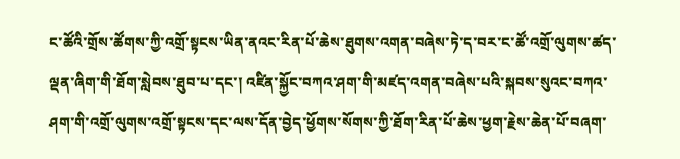ང་ཚོའི་གྲོས་ཚོགས་ཀྱི་འགྲོ་སྟངས་ཡིན་ནའང་རིན་པོ་ཆེས་ཐུགས་འགན་བཞེས་ཏེ་ད་བར་ང་ཚོ་འགྲོ་ལུགས་ཚད་ལྡན་ཞིག་གི་ཐོག་སླེབས་ཐུབ་པ་དང་། འཛིན་སྐྱོང་བཀའ་ཤག་གི་མཛད་འགན་བཞེས་པའི་སྐབས་སུའང་བཀའ་ཤག་གི་འགྲོ་ལུགས་འགྲོ་སྟངས་དང་ལས་དོན་བྱེད་ཕྱོགས་སོགས་ཀྱི་ཐོག་རིན་པོ་ཆེས་ཕྱག་རྗེས་ཆེན་པོ་བཞག་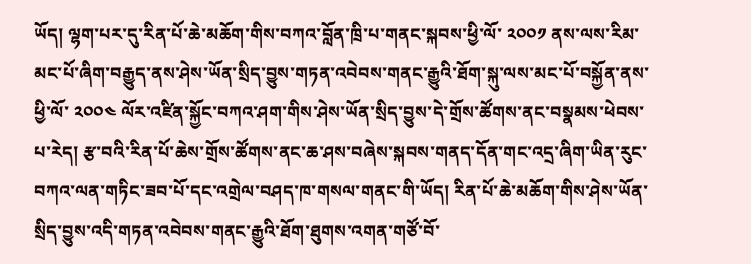ཡོད། ལྷག་པར་དུ་རིན་པོ་ཆེ་མཆོག་གིས་བཀའ་བློན་ཁྲི་པ་གནང་སྐབས་ཕྱི་ལོ་ ༢༠༠༡ ནས་ལས་རིམ་མང་པོ་ཞིག་བརྒྱུད་ནས་ཤེས་ཡོན་སྲིད་བྱུས་གཏན་འབེབས་གནང་རྒྱུའི་ཐོག་སྐུ་ལས་མང་པོ་བསྐྱོན་ནས་ཕྱི་ལོ་ ༢༠༠༤ ལོར་འཛིན་སྐྱོང་བཀའ་ཤག་གིས་ཤེས་ཡོན་སྲིད་བྱུས་དེ་གྲོས་ཚོགས་ནང་བསྣམས་ཕེབས་པ་རེད། རྩ་བའི་རིན་པོ་ཆེས་གྲོས་ཚོགས་ནང་ཆ་ཤས་བཞེས་སྐབས་གནད་དོན་གང་འདྲ་ཞིག་ཡིན་རུང་བཀའ་ལན་གཏིང་ཟབ་པོ་དང་འགྲེལ་བཤད་ཁ་གསལ་གནང་གི་ཡོད། རིན་པོ་ཆེ་མཆོག་གིས་ཤེས་ཡོན་སྲིད་བྱུས་འདི་གཏན་འབེབས་གནང་རྒྱུའི་ཐོག་ཐུགས་འགན་གཙོ་བོ་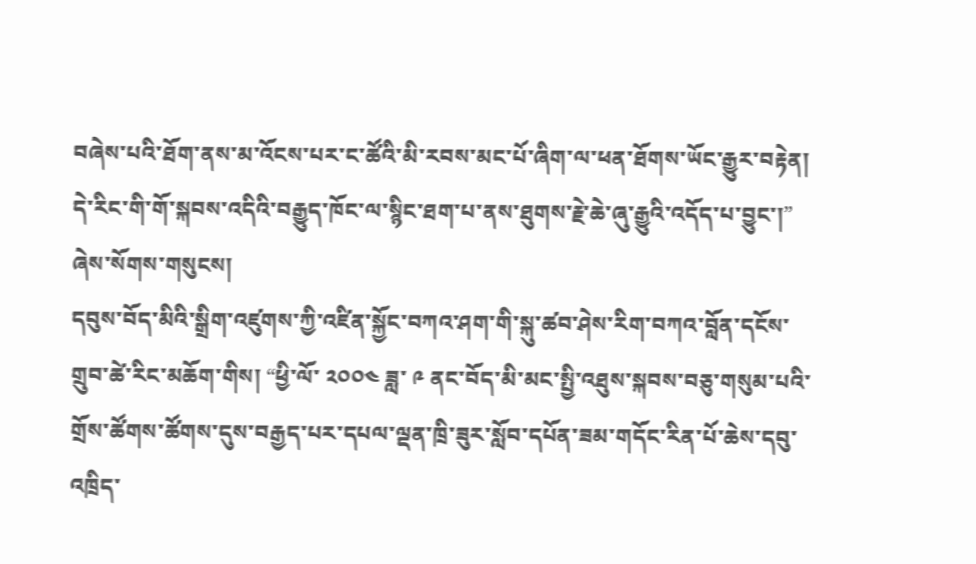བཞེས་པའི་ཐོག་ནས་མ་འོངས་པར་ང་ཚོའི་མི་རབས་མང་པོ་ཞིག་ལ་ཕན་ཐོགས་ཡོང་རྒྱུར་བརྟེན། དེ་རིང་གི་གོ་སྐབས་འདིའི་བརྒྱུད་ཁོང་ལ་སྙིང་ཐག་པ་ནས་ཐུགས་རྗེ་ཆེ་ཞུ་རྒྱུའི་འདོད་པ་བྱུང་།” ཞེས་སོགས་གསུངས།
དབུས་བོད་མིའི་སྒྲིག་འཛུགས་ཀྱི་འཛིན་སྐྱོང་བཀའ་ཤག་གི་སྐུ་ཚབ་ཤེས་རིག་བཀའ་བློན་དངོས་གྲུབ་ཚེ་རིང་མཆོག་གིས། “ཕྱི་ལོ་ ༢༠༠༤ ཟླ་ ༩ ནང་བོད་མི་མང་སྤྱི་འཐུས་སྐབས་བཅུ་གསུམ་པའི་གྲོས་ཚོགས་ཚོགས་དུས་བརྒྱད་པར་དཔལ་ལྡན་ཁྲི་ཟུར་སློབ་དཔོན་ཟམ་གདོང་རིན་པོ་ཆེས་དབུ་འཁྲིད་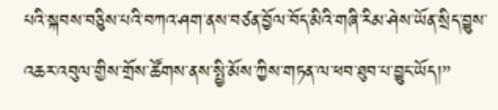པའི་སྐབས་བཅིུས་པའི་བཀའ་ཤག་ནས་བཙན་བྱོལ་བོད་མིའི་གཞི་རིམ་ཤེས་ཡོན་སྲིད་བྱུས་འཆར་འབུལ་གྱིས་གྲོས་ཚོགས་ནས་སྤྱི་མོས་ཀྱིས་གཏན་ལ་ཕབ་ཐུབ་པ་བྱུང་ཡོད།”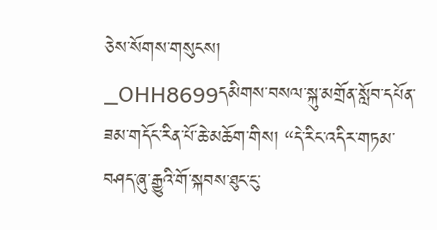ཅེས་སོགས་གསུངས།
_OHH8699དམིགས་བསལ་སྐུ་མགྲོན་སློབ་དཔོན་ཟམ་གདོང་རིན་པོ་ཆེ་མཆོག་གིས། “དེ་རིང་འདིར་གཏམ་བཤད་ཞུ་རྒྱུའི་གོ་སྐབས་ཐུང་ངུ་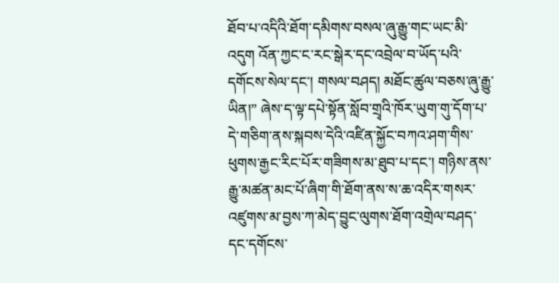ཐོབ་པ་འདིའི་ཐོག་དམིགས་བསལ་ཞུ་རྒྱུ་གང་ཡང་མི་འདུག འོན་ཀྱང་ང་རང་སྒེར་དང་འབྲེལ་བ་ཡོད་པའི་དགོངས་སེལ་དང་། གསལ་བཤད། མཐོང་ཚུལ་བཅས་ཞུ་རྒྱུ་ཡིན།” ཞེས་ད་ལྟ་དཔེ་སྟོན་སློབ་གྲྭའི་ཁོར་ཡུག་གུ་དོག་པ་དེ་གཅིག་ནས་སྐབས་དེའི་འཛིན་སྐྱོང་བཀའ་ཤག་གིས་ཕུགས་རྒྱང་རིང་པོར་གཟིགས་མ་ཐུབ་པ་དང་། གཉིས་ནས་རྒྱུ་མཚན་མང་པོ་ཞིག་གི་ཐོག་ནས་ས་ཆ་འདིར་གསར་འཛུགས་མ་བྱས་ཀ་མེད་བྱུང་ལུགས་ཐོག་འགྲེལ་བཤད་དང་དགོངས་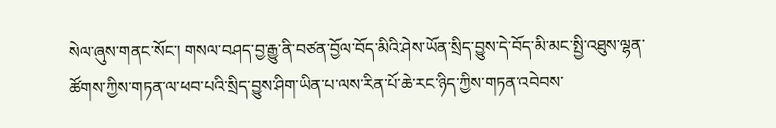སེལ་ཞུས་གནང་སོང་། གསལ་བཤད་བྱ་རྒྱུ་ནི་བཙན་བྱོལ་བོད་མིའི་ཤེས་ཡོན་སྲིད་བྱུས་དེ་བོད་མི་མང་སྤྱི་འཐུས་ལྷན་ཚོགས་ཀྱིས་གཏན་ལ་ཕབ་པའི་སྲིད་བྱུས་ཤིག་ཡིན་པ་ལས་རིན་པོ་ཆེ་རང་ཉིད་ཀྱིས་གཏན་འབེབས་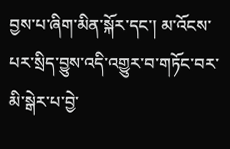བྱས་པ་ཞིག་མིན་སྐོར་དང་། མ་འོངས་པར་སྲིད་བྱུས་འདི་འགྱུར་བ་གཏོང་བར་མི་སྒེར་པ་བྱེ་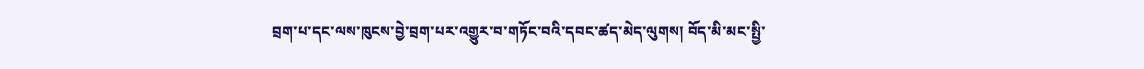བྲག་པ་དང་ལས་ཁུངས་བྱེ་བྲག་པར་འགྱུར་བ་གཏོང་བའི་དབང་ཚད་མེད་ལུགས། བོད་མི་མང་སྤྱི་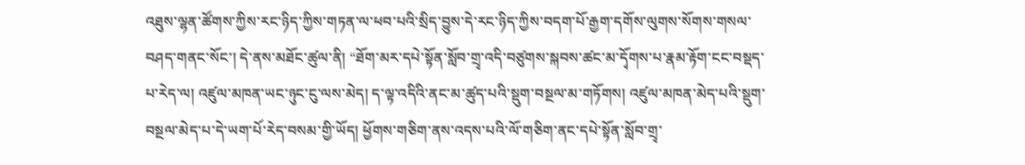འཐུས་ལྷན་ཚོགས་ཀྱིས་རང་ཉིད་ཀྱིས་གཏན་ལ་ཕབ་པའི་སྲིད་བྱུས་དེ་རང་ཉིད་ཀྱིས་བདག་པོ་རྒྱག་དགོས་ལུགས་སོགས་གསལ་བཤད་གནང་སོང་། དེ་ནས་མཐོང་ཚུལ་ནི། “ཐོག་མར་དཔེ་སྟོན་སློབ་གྲྭ་འདི་བཙུགས་སྐབས་ཚང་མ་དྭོགས་པ་རྣམ་རྟོག་ངང་བསྡད་པ་རེད་ལ། འཛུལ་མཁན་ཡང་ཉུང་ངུ་ལས་མེད། ད་ལྟ་འདིའི་ནང་མ་ཚུད་པའི་སྡུག་བསྔལ་མ་གཏོགས། འཛུལ་མཁན་མེད་པའི་སྡུག་བསྔལ་མེད་པ་དེ་ཡག་པོ་རེད་བསམ་གྱི་ཡོད། ཕྱོགས་གཅིག་ནས་འདས་པའི་ལོ་གཅིག་ནང་དཔེ་སྟོན་སློབ་གྲྭ་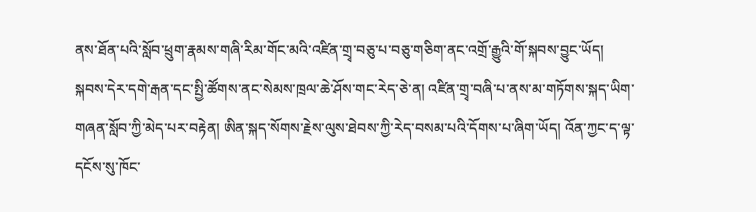ནས་ཐོན་པའི་སློབ་ཕྲུག་རྣམས་གཞི་རིམ་གོང་མའི་འཛིན་གྲྭ་བཅུ་པ་བཅུ་གཅིག་ནང་འགྲོ་རྒྱུའི་གོ་སྐབས་བྱུང་ཡོད། སྐབས་དེར་དགེ་རྒན་དང་སྤྱི་ཚོགས་ནང་སེམས་ཁྲལ་ཆེ་ཤོས་གང་རེད་ཅེ་ན། འཛིན་གྲྭ་བཞི་པ་ནས་མ་གཏོགས་སྐད་ཡིག་གཞན་སློབ་ཀྱི་མེད་པར་བརྟེན། ཨིན་སྐད་སོགས་རྗེས་ལུས་ཐེབས་ཀྱི་རེད་བསམ་པའི་དོགས་པ་ཞིག་ཡོད། འོན་ཀྱང་ད་ལྟ་དངོས་སུ་ཁོང་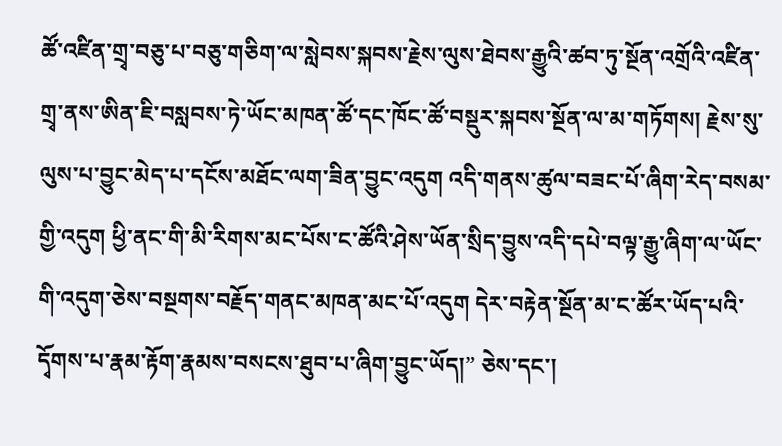ཚོ་འཛིན་གྲྭ་བཅུ་པ་བཅུ་གཅིག་ལ་སླེབས་སྐབས་རྗེས་ལུས་ཐེབས་རྒྱུའི་ཚབ་ཏུ་སྔོན་འགྲོའི་འཛིན་གྲྭ་ནས་ཨིན་ཇི་བསླབས་ཏེ་ཡོང་མཁན་ཚོ་དང་ཁོང་ཚོ་བསྡུར་སྐབས་སྔོན་ལ་མ་གཏོགས། རྗེས་སུ་ལུས་པ་བྱུང་མེད་པ་དངོས་མཐོང་ལག་ཟིན་བྱུང་འདུག འདི་གནས་ཚུལ་བཟང་པོ་ཞིག་རེད་བསམ་གྱི་འདུག ཕྱི་ནང་གི་མི་རིགས་མང་པོས་ང་ཚོའི་ཤེས་ཡོན་སྲིད་བྱུས་འདི་དཔེ་བལྟ་རྒྱུ་ཞིག་ལ་ཡོང་གི་འདུག་ཅེས་བསྔགས་བརྗོད་གནང་མཁན་མང་པོ་འདུག དེར་བརྟེན་སྔོན་མ་ང་ཚོར་ཡོད་པའི་དྭོགས་པ་རྣམ་རྟོག་རྣམས་བསངས་ཐུབ་པ་ཞིག་བྱུང་ཡོད།” ཅེས་དང་།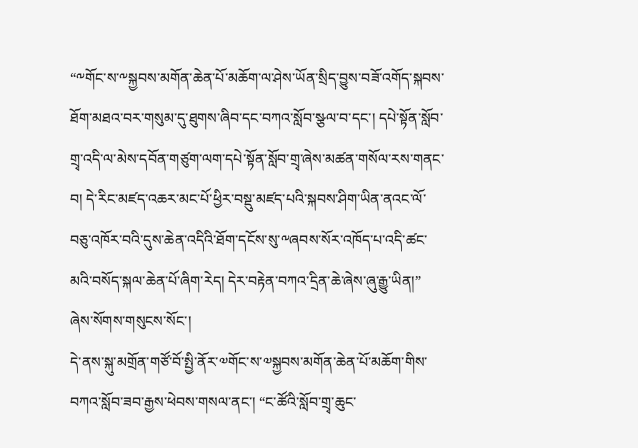“༸གོང་ས་༸སྐྱབས་མགོན་ཆེན་པོ་མཆོག་ལ་ཤེས་ཡོན་སྲིད་བྱུས་བཟོ་འགོད་སྐབས་ཐོག་མཐའ་བར་གསུམ་དུ་ཐུགས་ཞིབ་དང་བཀའ་སློབ་སྩལ་བ་དང་། དཔེ་སྟོན་སློབ་གྲྭ་འདི་ལ་མེས་དབོན་གཙུག་ལག་དཔེ་སྟོན་སློབ་གྲྭ་ཞེས་མཚན་གསོལ་རས་གནང་བ། དེ་རིང་མཛད་འཆར་མང་པོ་ཕྱིར་བསྡུ་མཛད་པའི་སྐབས་ཤིག་ཡིན་ནའང་ལོ་བཅུ་འཁོར་བའི་དུས་ཆེན་འདིའི་ཐོག་དངོས་སུ་༸ཞབས་སོར་འཁོད་པ་འདི་ཚང་མའི་བསོད་སྐལ་ཆེན་པོ་ཞིག་རེད། དེར་བརྟེན་བཀའ་དྲིན་ཆེ་ཞེས་ཞུ་རྒྱུ་ཡིན།” ཞེས་སོགས་གསུངས་སོང་།
དེ་ནས་སྐུ་མགྲོན་གཙོ་བོ་སྤྱི་ནོར་༧གོང་ས་༧སྐྱབས་མགོན་ཆེན་པོ་མཆོག་གིས་བཀའ་སློབ་ཟབ་རྒྱས་ཕེབས་གསལ་ནང་། “ང་ཚོའི་སློབ་གྲྭ་ཆུང་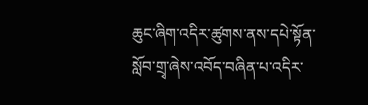ཆུང་ཞིག་འདིར་ཚུགས་ནས་དཔེ་སྟོན་སློབ་གྲྭ་ཞེས་འབོད་བཞིན་པ་འདིར་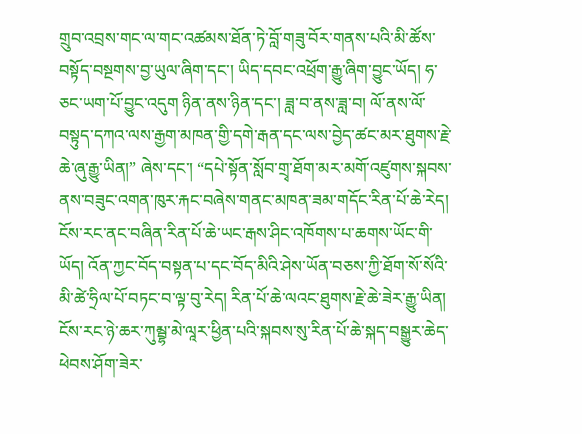གྲུབ་འབྲས་གང་ལ་གང་འཚམས་ཐོན་ཏེ་བློ་གཟུ་བོར་གནས་པའི་མི་ཚོས་བསྟོད་བསྔགས་བྱ་ཡུལ་ཞིག་དང་། ཡིད་དབང་འཕྲོག་རྒྱུ་ཞིག་བྱུང་ཡོད། ཧ་ཅང་ཡག་པོ་བྱུང་འདུག ཉིན་ནས་ཉིན་དང་། ཟླ་བ་ནས་ཟླ་བ། ལོ་ནས་ལོ་བསྟུད་དཀའ་ལས་རྒྱག་མཁན་གྱི་དགེ་རྒན་དང་ལས་བྱེད་ཚང་མར་ཐུགས་རྗེ་ཆེ་ཞུ་རྒྱུ་ཡིན།” ཞེས་དང་། “དཔེ་སྟོན་སློབ་གྲྭ་ཐོག་མར་མགོ་འཛུགས་སྐབས་ནས་བཟུང་འགན་ཁུར་རྐང་བཞེས་གནང་མཁན་ཟམ་གདོང་རིན་པོ་ཆེ་རེད། ངོས་རང་ནང་བཞིན་རིན་པོ་ཆེ་ཡང་རྒས་ཤིང་འཁོགས་པ་ཆགས་ཡོང་གི་ཡོད། འོན་ཀྱང་བོད་བསྟན་པ་དང་བོད་མིའི་ཤེས་ཡོན་བཅས་ཀྱི་ཐོག་སོ་སོའི་མི་ཚེ་ཧྲིལ་པོ་བཏང་བ་ལྟ་བུ་རེད། རིན་པོ་ཆེ་ལའང་ཐུགས་རྗེ་ཆེ་ཟེར་རྒྱུ་ཡིན། ངོས་རང་ཉེ་ཆར་ཀུམྦྷ་མེ་ལཱར་ཕྱིན་པའི་སྐབས་སུ་རིན་པོ་ཆེ་སྐད་བསྒྱུར་ཆེད་ཕེབས་ཤོག་ཟེར་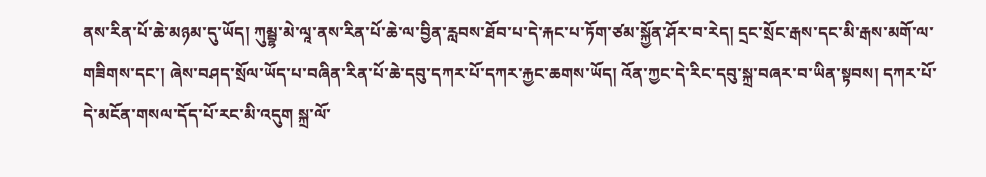ནས་རིན་པོ་ཆེ་མཉམ་དུ་ཡོད། ཀུམྦྷ་མེ་ལཱ་ནས་རིན་པོ་ཆེ་ལ་བྱིན་རླབས་ཐོབ་པ་དེ་རྐང་པ་ཏོག་ཙམ་སྐྱོན་ཤོར་བ་རེད། དྲང་སྲོང་རྒས་དང་མི་རྒས་མགོ་ལ་གཟིགས་དང་། ཞེས་བཤད་སྲོལ་ཡོད་པ་བཞིན་རིན་པོ་ཆེ་དབུ་དཀར་པོ་དཀར་རྐྱང་ཆགས་ཡོད། འོན་ཀྱང་དེ་རིང་དབུ་སྐྲ་བཞར་བ་ཡིན་སྟབས། དཀར་པོ་དེ་མངོན་གསལ་དོད་པོ་རང་མི་འདུག སྐྲ་ལོ་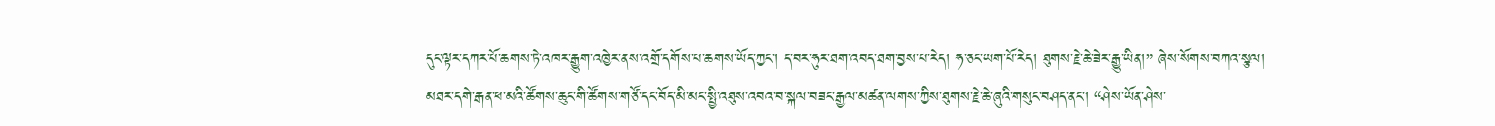དུང་ལྟར་དཀར་པོ་ཆགས་ཏེ་འཁར་རྒྱུག་འཁྱེར་ནས་འགྲོ་དགོས་པ་ཆགས་ཡོད་ཀྱང་། ད་བར་ཧུར་ཐག་འབད་ཐག་བྱས་པ་རེད། ཧ་ཅང་ཡག་པོ་རེད། ཐུགས་རྗེ་ཆེ་ཟེར་རྒྱུ་ཡིན།” ཞེས་སོགས་བཀའ་སྩལ།
མཐར་དགེ་རྒན་ཕ་མའི་ཚོགས་ཆུང་གི་ཚོགས་གཙོ་དང་བོད་མི་མང་སྤྱི་འཐུས་འབའ་བ་སྐལ་བཟང་རྒྱལ་མཚན་ལགས་ཀྱིས་ཐུགས་རྗེ་ཆེ་ཞུའི་གསུང་བཤད་ནང་། “ཤེས་ཡོན་ཤེས་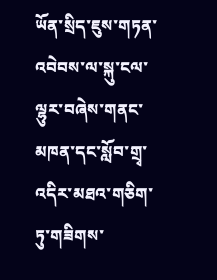ཡོན་སྲིད་ཇུས་གཏན་འབེབས་ལ་སྐུ་ངལ་ལྷུར་བཞེས་གནང་མཁན་དང་སློབ་གྲྭ་འདིར་མཐའ་གཅིག་ཏུ་གཟིགས་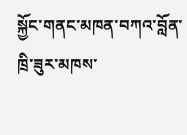སྐྱོང་གནང་མཁན་བཀའ་བློན་ཁྲི་ཟུར་མཁས་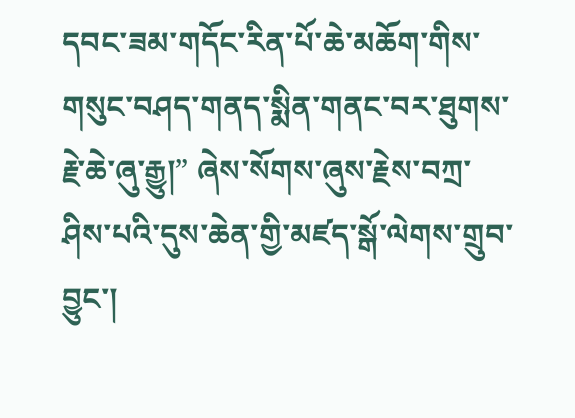དབང་ཟམ་གདོང་རིན་པོ་ཆེ་མཆོག་གིས་གསུང་བཤད་གནད་སྨིན་གནང་བར་ཐུགས་རྗེ་ཆེ་ཞུ་རྒྱུ།” ཞེས་སོགས་ཞུས་རྗེས་བཀྲ་ཤིས་པའི་དུས་ཆེན་གྱི་མཛད་སྒོ་ལེགས་གྲུབ་བྱུང་།